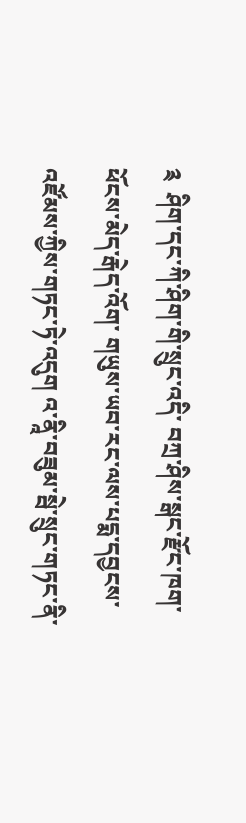༉  ཤིག་དང་ཀི་ཤིག་གི་སྲུང་འདི་ བཀྲ་ཤིས་སྒང་རྫོང་ཁག་ ཕོངས་མེད་རྒེད་འོག་ གཡུས་ཡབ་རང་ལས་པདྨ་དབྱངས་འཛོམས་ཀྱིས་གཏང་ཏེ་འདུག འ་ནཱི་བཟུམ་སྦེ་སྲུང་གཏང་ནི་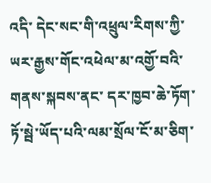འདི་ དེང་སང་གི་འཕྲུལ་རིགས་ཀྱི་ཡར་རྒྱས་གོང་འཕེལ་མ་འགྱོ་བའི་གནས་སྐབས་ནང་ དར་ཁྱབ་ཆེ་ཏོག་ཏོ་སྦེ་ཡོད་པའི་ལམ་སྲོལ་ངོ་མ་ཅིག་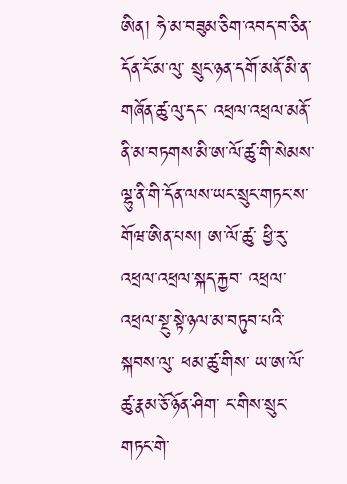ཨིན། ཧེ་མ་བཟུམ་ཅིག་འབད་བ་ཅིན་ དོན་ངོ་མ་ལུ་ སྲུང་ཉན་དགོ་མནོ་མི་ན་གཞོན་ཚུ་ལུ་དང་ འཕྲལ་འཕྲལ་མནོ་ནི་མ་བཏགས་མི་ཨ་ལོ་ཚུ་གི་སེམས་ལྷུ་ནི་གི་དོན་ལས་ཡང་སྲུང་གཏང་ས་གོཝ་ཨིན་པས། ཨ་ལོ་ཚུ་ ཕྱི་རུ་འཕྲལ་འཕྲལ་སྐད་རྐྱབ་ འཕྲལ་འཕྲལ་སྔུ་སྟེ་ཉལ་མ་བཏུབ་པའི་སྐབས་ལུ་ ཕམ་ཚུ་གིས་ ཡ་ཨ་ལོ་ཚུ་རྣམ་ཅོ་ཉོན་ཤིག་ ང་གིས་སྲུང་གཏང་གེ་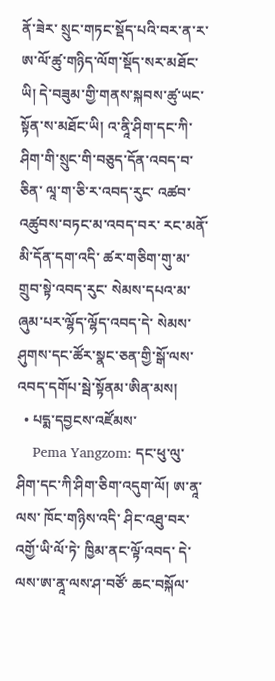ནོ་ཟེར་ སྲུང་གཏང་སྡོད་པའི་བར་ན་ར་ ཨ་ལོ་ཚུ་གཉིད་ལོག་སྡོད་སར་མཐོང་ཡི། དེ་བཟུམ་གྱི་གནས་སྐབས་ཚུ་ཡང་སྟོན་ས་མཐོང་ཡི། འ་ནཱི་ཤིག་དང་ཀི་ཤིག་གི་སྲུང་གི་བཅུད་དོན་འབད་བ་ཅིན་ ལཱ་ག་ཅི་ར་འབད་རུང་ འཚབ་འཚུབས་བཏང་མ་འབད་བར་ རང་མནོ་མི་དོན་དག་འདི་ ཚར་གཅིག་གུ་མ་གྲུབ་སྟེ་འབད་རུང་ སེམས་དཔའ་མ་ཞུམ་པར་ལྷོད་ལྷོད་འབད་དེ་ སེམས་ཤུགས་དང་ཚོར་སྣང་ཅན་གྱི་སྒོ་ལས་འབད་དགོཔ་སྦེ་སྟོནམ་ཨིན་མས།
  • པདྨ་དབྱངས་འཛོམས་
    Pema Yangzom: དང་ཕུ་ལུ་ ཤིག་དང་ཀི་ཤིག་ཅིག་འདུག་ལོ། ཨ་ནཱ་ལས་ ཁོང་གཉིས་འདི་ ཤིང་འཐུ་བར་འགྱོ་ཡི་ལོ་ཏེ་ ཁྱིམ་ནང་ལྟོ་འབད་ དེ་ལས་ཨ་ནཱ་ལས་ཤ་བཙོ་ ཆང་བསྐོལ་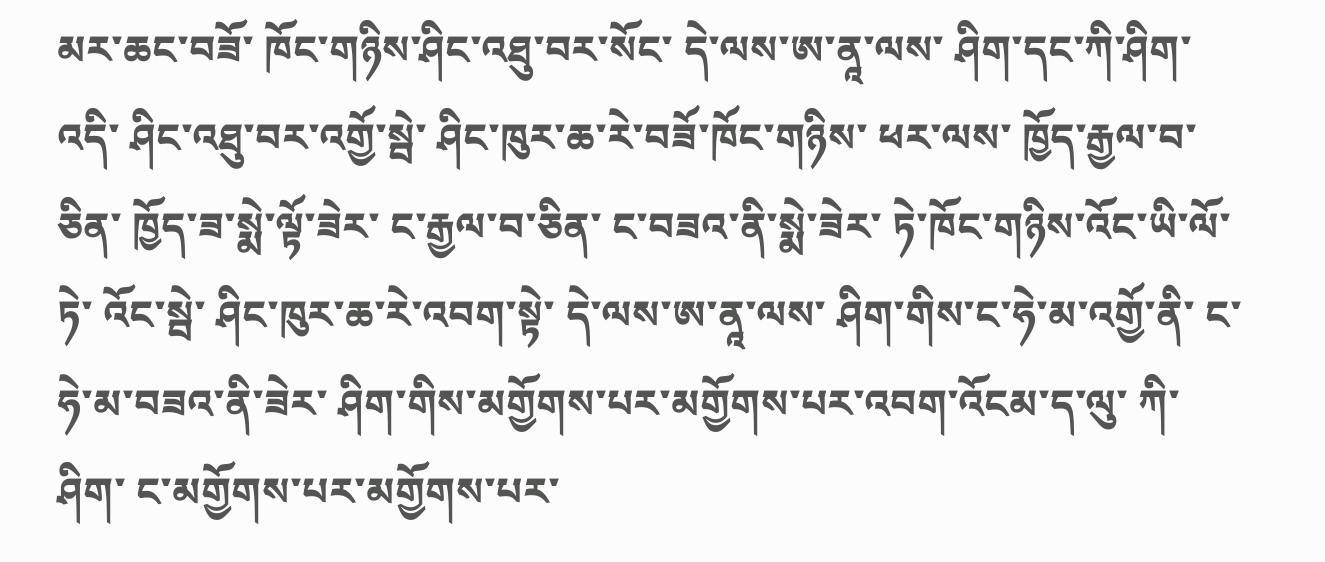མར་ཆང་བཟོ་ ཁོང་གཉིས་ཤིང་འཐུ་བར་སོང་ དེ་ལས་ཨ་ནཱ་ལས་ ཤིག་དང་ཀི་ཤིག་འདི་ ཤིང་འཐུ་བར་འགྱོ་སྦེ་ ཤིང་ཁུར་ཆ་རེ་བཟོ་ཁོང་གཉིས་ ཕར་ལས་ ཁྱོད་རྒྱལ་བ་ཅིན་ ཁྱོད་ཟ་སྨེ་ལྟོ་ཟེར་ ང་རྒྱལ་བ་ཅིན་ ང་བཟའ་ནི་སྨེ་ཟེར་ ཏེ་ཁོང་གཉིས་འོང་ཡི་ལོ་ཏེ་ འོང་སྦེ་ ཤིང་ཁུར་ཆ་རེ་འབག་སྟེ་ དེ་ལས་ཨ་ནཱ་ལས་ ཤིག་གིས་ང་ཧེ་མ་འགྱོ་ནི་ ང་ཧེ་མ་བཟའ་ནི་ཟེར་ ཤིག་གིས་མགྱོགས་པར་མགྱོགས་པར་འབག་འོངམ་ད་ལུ་ ཀི་ཤིག་ ང་མགྱོགས་པར་མགྱོགས་པར་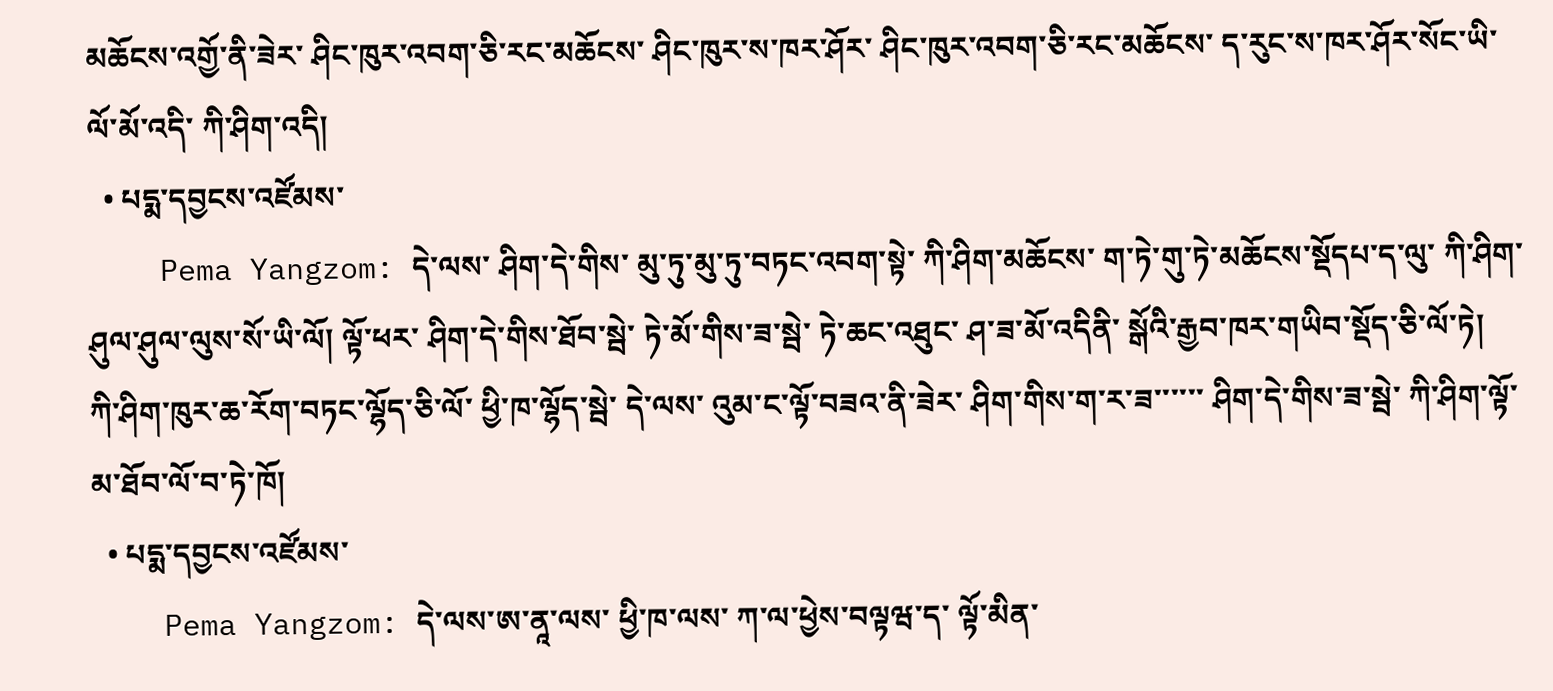མཆོངས་འགྱོ་ནི་ཟེར་ ཤིང་ཁུར་འབག་ཅི་རང་མཆོངས་ ཤིང་ཁུར་ས་ཁར་ཤོར་ ཤིང་ཁུར་འབག་ཅི་རང་མཆོངས་ ད་རུང་ས་ཁར་ཤོར་སོང་ཡི་ལོ་མོ་འདི་ ཀི་ཤིག་འདི།
  • པདྨ་དབྱངས་འཛོམས་
    Pema Yangzom: དེ་ལས་ ཤིག་དེ་གིས་ མུ་ཏུ་མུ་ཏུ་བཏང་འབག་སྟེ་ ཀི་ཤིག་མཆོངས་ ག་ཏེ་གུ་ཏེ་མཆོངས་སྡོདཔ་ད་ལུ་ ཀི་ཤིག་ཤུལ་ཤུལ་ལུས་སོ་ཡི་ལོ། ལྟོ་ཕར་ ཤིག་དེ་གིས་ཐོབ་སྦེ་ ཏེ་མོ་གིས་ཟ་སྦེ་ ཏེ་ཆང་འཐུང་ ཤ་ཟ་མོ་འདིནི་ སྒོའི་རྒྱབ་ཁར་གཡིབ་སྡོད་ཅི་ལོ་ཏེ། ཀི་ཤིག་ཁུར་ཆ་རོག་བཏང་ལྷོད་ཅི་ལོ་ ཕྱི་ཁ་ལྷོད་སྦེ་ དེ་ལས་ འུམ་ང་ལྟོ་བཟའ་ནི་ཟེར་ ཤིག་གིས་ག་ར་ཟ་་་་་་ ཤིག་དེ་གིས་ཟ་སྦེ་ ཀི་ཤིག་ལྟོ་མ་ཐོབ་ལོ་བ་ཏེ་ཁོ།
  • པདྨ་དབྱངས་འཛོམས་
    Pema Yangzom: དེ་ལས་ཨ་ནཱ་ལས་ ཕྱི་ཁ་ལས་ ཀ་ལ་ཕྱེས་བལྟཝ་ད་ ལྟོ་མིན་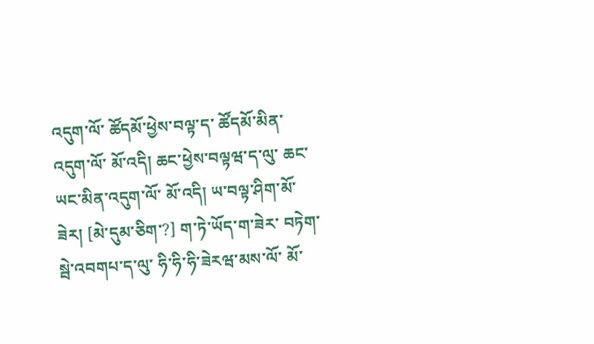འདུག་ལོ་ ཚོདམོ་ཕྱེས་བལྟ་ད་ ཚོདམོ་མིན་འདུག་ལོ་ མོ་འདི། ཆང་ཕྱེས་བལྟཝ་ད་ལུ་ ཆང་ཡང་མིན་འདུག་ལོ་ མོ་འདི། ཡ་བལྟ་ཤིག་མོ་ཟེར། [མེ་དུམ་ཅིག་?] ག་ཏེ་ཡོད་ག་ཟེར་ བཏེག་སྦེ་འབགཔ་ད་ལུ་ ཧི་ཧི་ཧི་ཟེརཝ་མས་ལོ་ མོ་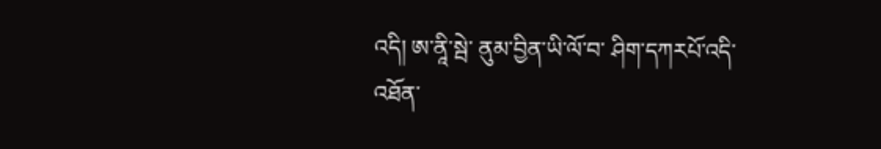འདི། ཨ་ནཱི་སྦེ་ ནུམ་བྱིན་ཡི་ལོ་བ་ ཤིག་དཀརཔོ་འདི་ འཐོན་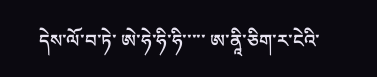དེས་ལོ་བ་ཏེ་ ཨེ་ཧེ་ཧི་ཧི་་་་་ ཨ་ནཱི་ཅིག་ར་ངེའི་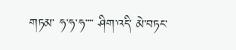གཏམ་ ཧ་ཧ་ཧ་་་་ ཤིག་འདི་ མེ་བཏང་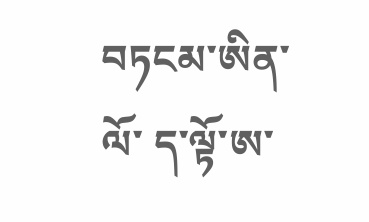བཏངམ་ཨིན་ལོ་ ད་ལྟོ་ཨ་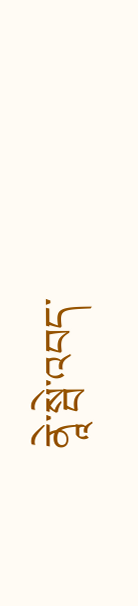ནཱེ་སྦེ་འབད་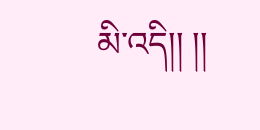མི་འདི།། །།